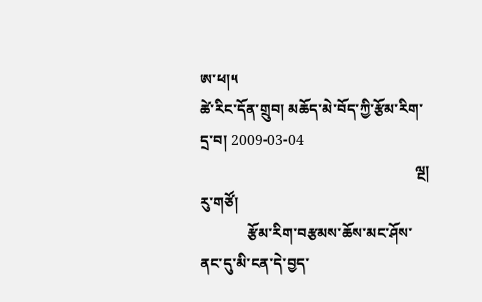ཨ་ཕ།༥
ཚེ་རིང་དོན་གྲུབ། མཆོད་མེ་བོད་ཀྱི་རྩོམ་རིག་དྲ་བ། 2009-03-04
                                                           ལྔ། རུ་གཙོ།
             རྩོམ་རིག་བརྩམས་ཆོས་མང་ཤོས་ནང་དུ་མི་ངན་དེ་བྱད་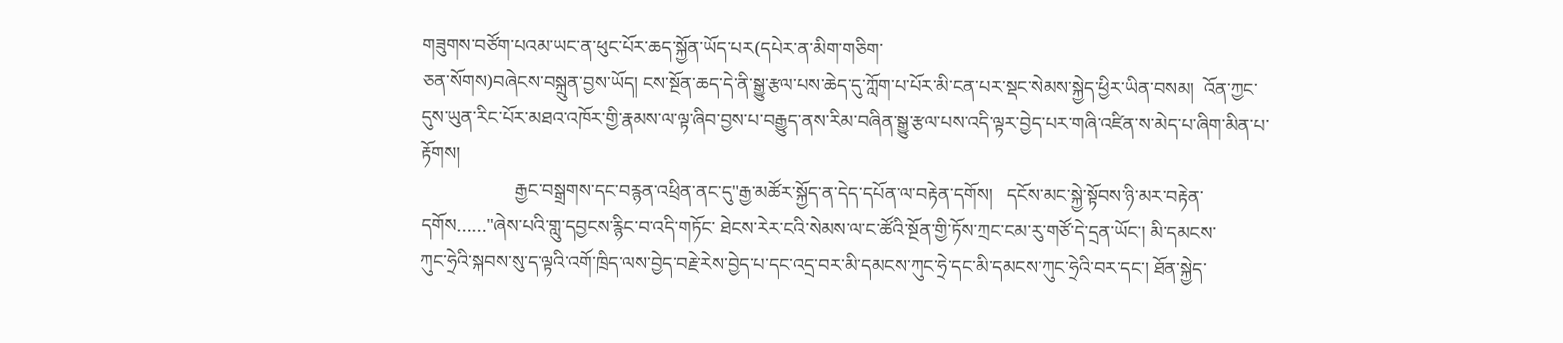གཟུགས་བཙོག་པའམ་ཡང་ན་ཕུང་པོར་ཆད་སྐྱོན་ཡོད་པར(དཔེར་ན་མིག་གཅིག་
ཅན་སོགས)བཞེངས་བསྐྲུན་བྱས་ཡོད། ངས་སྔོན་ཆད་དེ་ནི་སྒྱུ་རྩལ་པས་ཆེད་དུ་ཀློག་པ་པོར་མི་ངན་པར་སྡང་སེམས་སྐྱེད་ཕྱིར་ཡིན་བསམ།  འོན་ཀྱང་
དུས་ཡུན་རིང་པོར་མཐའ་འཁོར་གྱི་རྣམས་ལ་ལྟ་ཞིབ་བྱས་པ་བརྒྱུད་ནས་རིམ་བཞིན་སྒྱུ་རྩལ་པས་འདི་ལྟར་བྱེད་པར་གཞི་འཛིན་ས་མེད་པ་ཞིག་མིན་པ་
རྟོགས།
                    རྒྱང་བསྒྲགས་དང་བརྙན་འཕྲིན་ནང་དུ"རྒྱ་མཚོར་སྐྱོད་ན་དེད་དཔོན་ལ་བརྟེན་དགོས།   དངོས་མང་སྐྱེ་སྟོབས་ཉི་མར་བརྟེན་
དགོས……"ཞེས་པའི་གླུ་དབྱངས་རྙིང་བ་འདི་གཏོང་ ཐེངས་རེར་ངའི་སེམས་ལ་ང་ཚོའི་སྔོན་གྱི་ཏོས་ཀྲང་ངམ་རུ་གཙོ་དེ་དྲན་ཡོང་། མི་དམངས་
ཀུང་ཧྲེའི་སྐབས་སུ་ད་ལྟའི་འགོ་ཁྲིད་ལས་བྱེད་བརྗེ་རེས་བྱེད་པ་དང་འདྲ་བར་མི་དམངས་ཀུང་ཧྲེ་དང་མི་དམངས་ཀུང་ཧྲེའི་བར་དང་། ཐོན་སྐྱེད་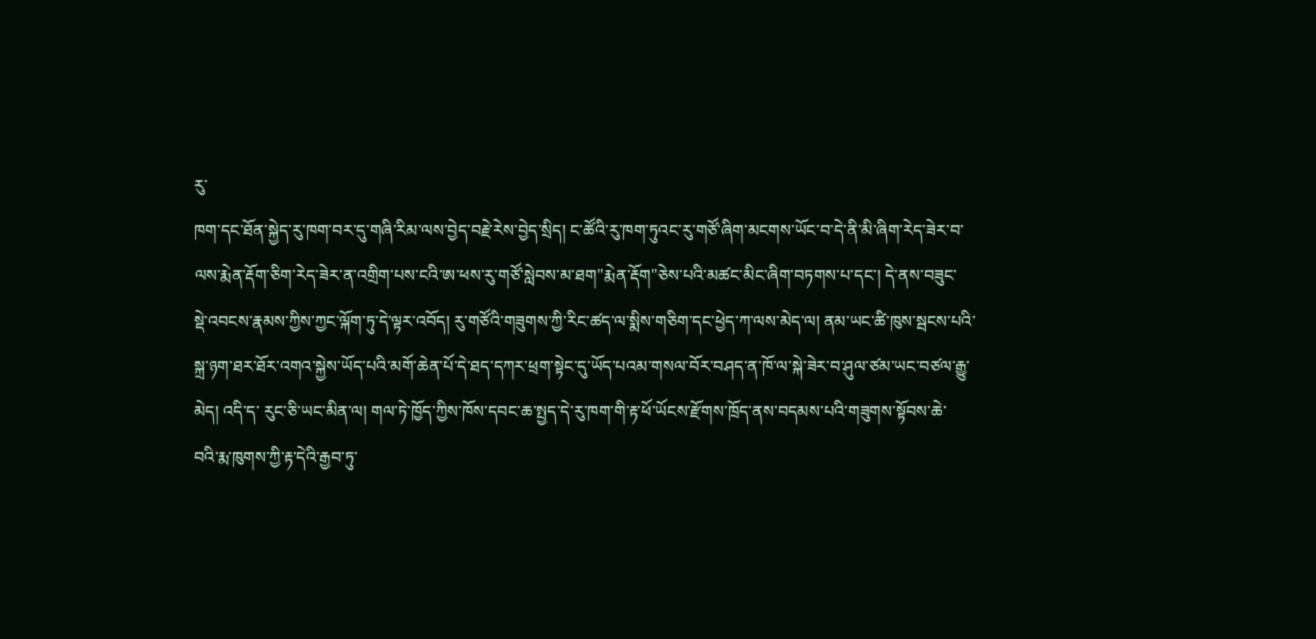རུ་
ཁག་དང་ཐོན་སྐྱེད་རུ་ཁག་བར་དུ་གཞི་རིམ་ལས་བྱེད་བརྗེ་རེས་བྱེད་སྲིད། ང་ཚོའི་རུ་ཁག་ཏུའང་རུ་གཙོ་ཞིག་མངགས་ཡོང་བ་དེ་ནི་མི་ཞིག་རེད་ཟེར་བ་
ལས་རྨེན་རྡོག་ཅིག་རེད་ཟེར་ན་འགྲིག་པས་ངའི་ཨ་ཕས་རུ་གཙོ་སླེབས་མ་ཐག"རྨེན་རྡོག"ཅེས་པའི་མཚང་མིང་ཞིག་བཏགས་པ་དང་། དེ་ནས་བཟུང་
སྡེ་འབངས་རྣམས་ཀྱིས་ཀྱང་ལྐོག་ཏུ་དེ་ལྟར་འབོད། རུ་གཙོའི་གཟུགས་ཀྱི་རིང་ཚད་ལ་སྨིས་གཅིག་དང་ཕྱེད་ཀ་ལས་མེད་ལ། ནམ་ཡང་ཚི་ཁུས་སྦངས་པའི་
སྐྲ་ཉག་ཐར་ཐོར་འགའ་སྐྱེས་ཡོད་པའི་མགོ་ཆེན་པོ་དེ་ཐད་དཀར་ཕྲག་སྟེང་དུ་ཡོད་པའམ་གསལ་བོར་བཤད་ན་ཁོ་ལ་སྐེ་ཟེར་བ་ཤུལ་ཙམ་ཡང་བཙལ་རྒྱུ་
མེད། འདི་ད་ རུང་ཅི་ཡང་མིན་ལ། གལ་ཏེ་ཁྱོད་ཀྱིས་ཁོས་དབང་ཆ་སྤྱད་དེ་རུ་ཁག་གི་རྟ་ཕོ་ཡོངས་རྫོགས་ཁྲོད་ནས་བདམས་པའི་གཟུགས་སྟོབས་ཆེ་
བའི་རྨ་ཁུགས་ཀྱི་རྟ་དེའི་རྒྱབ་ཏུ་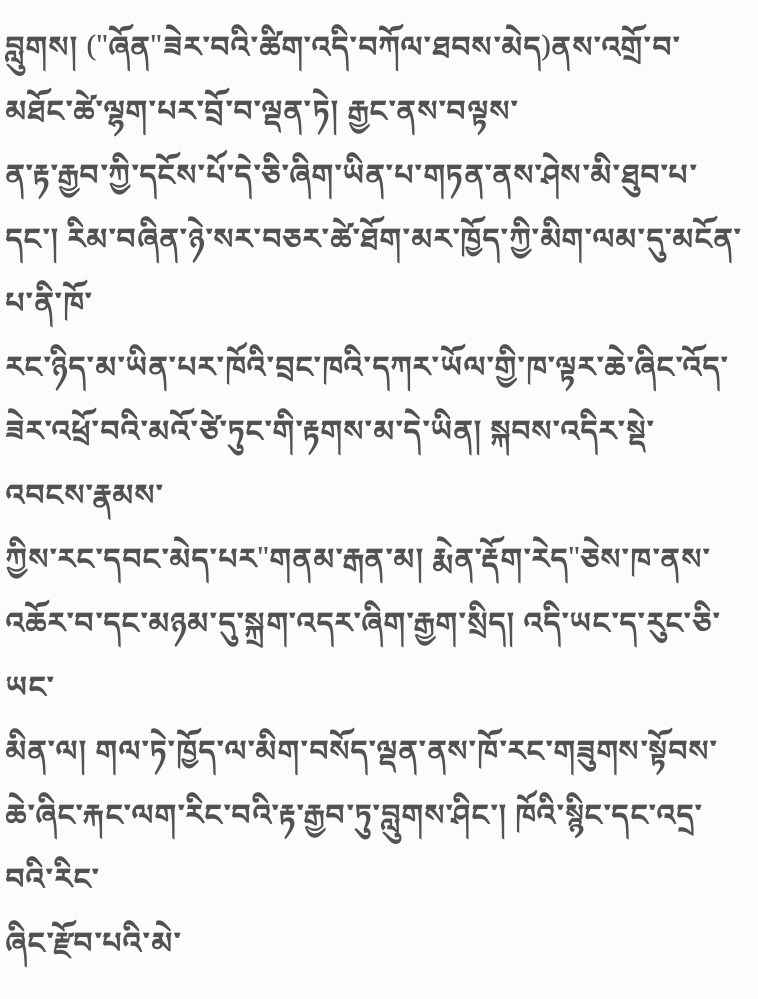བླུགས། ("ཞོན"ཟེར་བའི་ཚིག་འདི་བཀོལ་ཐབས་མེད)ནས་འགྲོ་བ་མཐོང་ཚེ་ལྷག་པར་བྲོ་བ་ལྡན་ཏེ། རྒྱང་ནས་བལྟས་
ན་རྟ་རྒྱབ་ཀྱི་དངོས་པོ་དེ་ཅི་ཞིག་ཡིན་པ་གཏན་ནས་ཤེས་མི་ཐུབ་པ་དང་། རིམ་བཞིན་ཉེ་སར་བཅར་ཚེ་ཐོག་མར་ཁྱོད་ཀྱི་མིག་ལམ་དུ་མངོན་པ་ནི་ཁོ་
རང་ཉིད་མ་ཡིན་པར་ཁོའི་བྲང་ཁའི་དཀར་ཡོལ་གྱི་ཁ་ལྟར་ཆེ་ཞིང་འོད་ཟེར་འཕྲོ་བའི་མའོ་ཙེ་ཏུང་གི་རྟགས་མ་དེ་ཡིན། སྐབས་འདིར་སྡེ་འབངས་རྣམས་
ཀྱིས་རང་དབང་མེད་པར"གནམ་རྒན་མ། རྨེན་རྡོག་རེད"ཅེས་ཁ་ནས་འཆོར་བ་དང་མཉམ་དུ་སྐྲག་འདར་ཞིག་རྒྱག་སྲིད། འདི་ཡང་ད་རུང་ཅི་ཡང་
མིན་ལ། གལ་ཏེ་ཁྱོད་ལ་མིག་བསོད་ལྡན་ནས་ཁོ་རང་གཟུགས་སྟོབས་ཆེ་ཞིང་རྐང་ལག་རིང་བའི་རྟ་རྒྱབ་ཏུ་བླུགས་ཤིང་། ཁོའི་སྙིང་དང་འདྲ་བའི་རིང་
ཞིང་རྫོབ་པའི་མེ་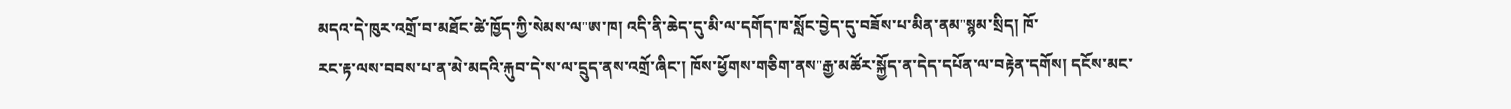མདའ་དེ་ཁུར་འགྲོ་བ་མཐོང་ཚེ་ཁྱོད་ཀྱི་སེམས་ལ"ཨ་ཁ། འདི་ནི་ཆེད་དུ་མི་ལ་དགོད་ཁ་སློང་བྱེད་དུ་བཟོས་པ་མིན་ནམ"སྙམ་སྲིད། ཁོ་
རང་རྟ་ལས་བབས་པ་ན་མེ་མདའི་རྐུབ་དེ་ས་ལ་དྲུད་ནས་འགྲོ་ཞིང་། ཁོས་ཕྱོགས་གཅིག་ནས"རྒྱ་མཚོར་སྐྱོད་ན་དེད་དཔོན་ལ་བརྟེན་དགོས། དངོས་མང་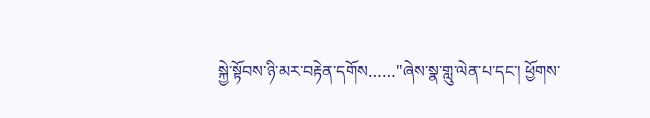སྐྱེ་སྟོབས་ཉི་མར་བརྟེན་དགོས……"ཞེས་སྣ་གླུ་ལེན་པ་དང་། ཕྱོགས་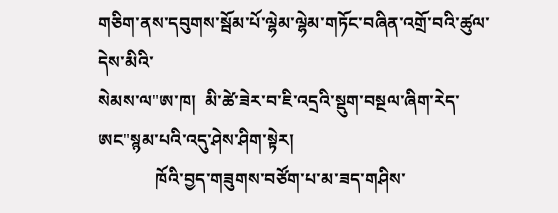གཅིག་ནས་དབུགས་སྦོམ་པོ་ལྷེམ་ལྷེམ་གཏོང་བཞིན་འགྲོ་བའི་ཚུལ་དེས་མིའི་
སེམས་ལ"ཨ་ཁ།  མི་ཚེ་ཟེར་བ་ཇི་འདྲའི་སྡུག་བསྔལ་ཞིག་རེད་ཨང"སྙམ་པའི་འདུ་ཤེས་ཤིག་སྟེར།
             ཁོའི་བྱད་གཟུགས་བཙོག་པ་མ་ཟད་གཤིས་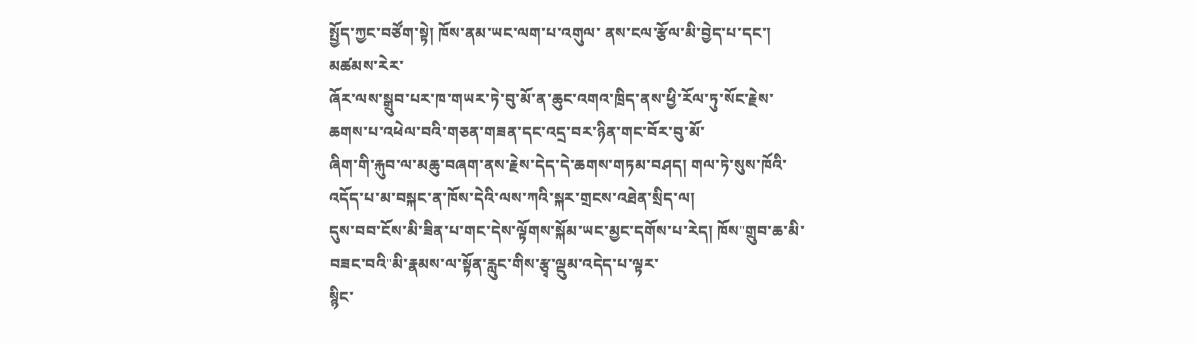སྤྱོད་ཀྱང་བཙོག་སྟེ། ཁོས་ནམ་ཡང་ལག་པ་འགུལ་ ནས་ངལ་རྩོལ་མི་བྱེད་པ་དང་། མཚམས་རེར་
ཞོར་ལས་སྒྲུབ་པར་ཁ་གཡར་ཏེ་བུ་མོ་ན་ཆུང་འགའ་ཁྲིད་ནས་ཕྱི་རོལ་ཏུ་སོང་རྗེས་ཆགས་པ་འཕེལ་བའི་གཅན་གཟན་དང་འདྲ་བར་ཉིན་གང་བོར་བུ་མོ་
ཞིག་གི་རྐུབ་ལ་མཆུ་བཞག་ནས་རྗེས་དེད་དེ་ཆགས་གཏམ་བཤད། གལ་ཏེ་སུས་ཁོའི་འདོད་པ་མ་བསྐང་ན་ཁོས་དེའི་ལས་ཀའི་སྐར་གྲངས་འཐེན་སྲིད་ལ།
དུས་བབ་ངོས་མི་ཟིན་པ་གང་དེས་ལྟོགས་སྐོམ་ཡང་མྱང་དགོས་པ་རེད། ཁོས"གྲུབ་ཆ་མི་བཟང་བའི"མི་རྣམས་ལ་སྟོན་རླུང་གིས་རྩྭ་ལྡུམ་འདེད་པ་ལྟར་
སྙིང་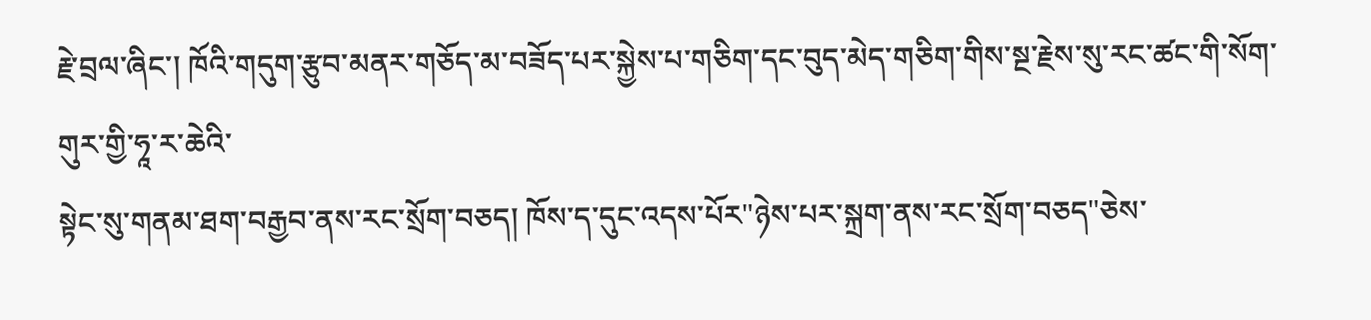རྗེ་བྲལ་ཞིང་། ཁོའི་གདུག་རྩུབ་མནར་གཅོད་མ་བཟོད་པར་སྐྱེས་པ་གཅིག་དང་བུད་མེད་གཅིག་གིས་སྔ་རྗེས་སུ་རང་ཚང་གི་སོག་གུར་གྱི་ཧཱ་ར་ཆེའི་
སྟེང་སུ་གནམ་ཐག་བརྒྱབ་ནས་རང་སྲོག་བཅད། ཁོས་ད་དུང་འདས་པོར"ཉེས་པར་སྐྲག་ནས་རང་སྲོག་བཅད"ཅེས་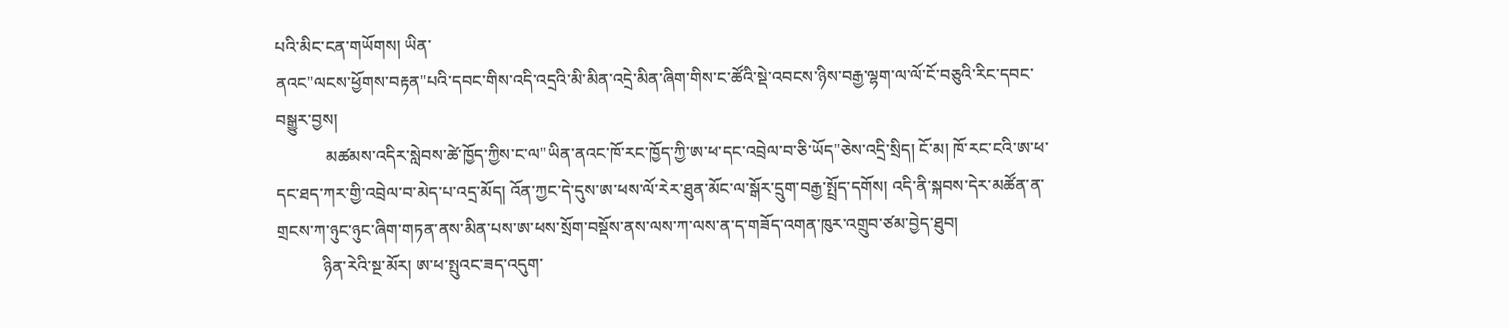པའི་མིང་ངན་གཡོགས། ཡིན་
ནའང"ལངས་ཕྱོགས་བརྟན"པའི་དབང་གིས་འདི་འདྲའི་མི་མིན་འདྲེ་མིན་ཞིག་གིས་ང་ཚོའི་སྡེ་འབངས་ཉིས་བརྒྱ་ལྷག་ལ་ལོ་ངོ་བཅུའི་རིང་དབང་
བསྒྱུར་བྱས།
            མཚམས་འདིར་སླེབས་ཚེ་ཁྱོད་ཀྱིས་ང་ལ"ཡིན་ནའང་ཁོ་རང་ཁྱོད་ཀྱི་ཨ་ཕ་དང་འབྲེལ་བ་ཅི་ཡོད"ཅེས་འདྲི་སྲིད། ངོ་མ། ཁོ་རང་ངའི་ཨ་ཕ་
དང་ཐད་ཀར་གྱི་འབྲེལ་བ་མེད་པ་འདྲ་མོད། འོན་ཀྱང་དེ་དུས་ཨ་ཕས་ལོ་རེར་ཐུན་མོང་ལ་སྒོར་དྲུག་བརྒྱ་སྤྲོད་དགོས། འདི་ནི་སྐབས་དེར་མཚོན་ན་
གྲངས་ཀ་ཉུང་ཉུང་ཞིག་གཏན་ནས་མིན་པས་ཨ་ཕས་སྲོག་བསྡོས་ནས་ལས་ཀ་ལས་ན་ད་གཟོད་འགན་ཁུར་འགྲུབ་ཙམ་བྱེད་ཐུབ།
           ཉིན་རེའི་སྔ་མོར། ཨ་ཕ་སྤུའང་ཟད་འདུག་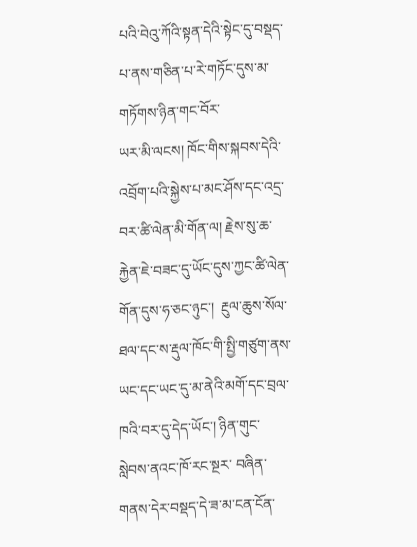པའི་བེའུ་ཀོའི་སྟན་དེའི་སྟེང་དུ་བསྡད་པ་ནས་གཅིན་པ་རེ་གཏོང་དུས་མ་གཏོགས་ཉིན་གང་བོར་
ཡར་མི་ལངས། ཁོང་གིས་སྐབས་དེའི་འབྲོག་པའི་སྐྱེས་པ་མང་ཤོས་དང་འདྲ་བར་ཚི་ལེན་མི་གོན་ལ། རྗེས་སུ་ཆ་རྐྱེན་ཇེ་བཟང་དུ་ཡོང་དུས་ཀྱང་ཚི་ལེན་
གོན་དུས་ཧ་ཅང་ཉུང་།  རྔུལ་ཆུས་སོལ་ཐལ་དང་ས་རྡུལ་ཁོང་གི་སྤྱི་གཙུག་ནས་ཡང་དང་ཡང་དུ་མ་ནེའི་མགོ་དང་བྲལ་ཁའི་བར་དུ་དེད་ཡོང་། ཉིན་གུང་
སླེབས་ནའང་ཁོ་རང་སྔར་ བཞིན་གནས་དེར་བསྡད་དེ་ཟ་མ་ངན་ངོན་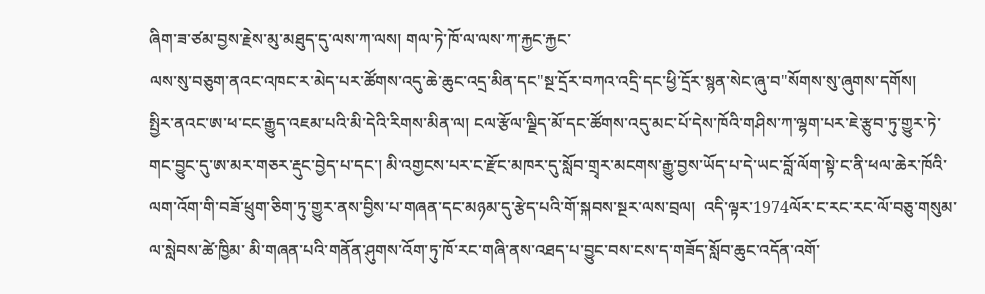ཞིག་ཟ་ཙམ་བྱས་རྗེས་མུ་མཐུད་དུ་ལས་ཀ་ལས། གལ་ཏེ་ཁོ་ལ་ལས་ཀ་རྐྱང་རྐྱང་
ལས་སུ་བཅུག་ནའང་འཁང་ར་མེད་པར་ཚོགས་འདུ་ཆེ་ཆུང་འདྲ་མིན་དང"སྔ་དྲོར་བཀའ་འདྲི་དང་ཕྱི་དྲོར་སྙན་སེང་ཞུ་བ"སོགས་སུ་ཞུགས་དགོས།
སྤྱིར་ནའང་ཨ་ཕ་ངང་རྒྱུད་འཇམ་པའི་མི་དེའི་རིགས་མིན་ལ། ངལ་རྩོལ་ལྗིད་མོ་དང་ཚོགས་འདུ་མང་པོ་དེས་ཁོའི་གཤིས་ཀ་ལྷག་པར་ཇེ་རྩུབ་ཏུ་གྱུར་ཏེ་
གང་བྱུང་དུ་ཨ་མར་གཅར་རྡུང་བྱེད་པ་དང་། མི་འགྱངས་པར་ང་རྫོང་མཁར་དུ་སློབ་གྲྭར་མངགས་རྒྱུ་བྱས་ཡོད་པ་དེ་ཡང་བློ་ལོག་སྟེ་ང་ནི་ཕལ་ཆེར་ཁོའི་
ལག་འོག་གི་བཟོ་ཕྲུག་ཅིག་ཏུ་གྱུར་ནས་བྱིས་པ་གཞན་དང་མཉམ་དུ་རྩེད་པའི་གོ་སྐབས་སྔར་ལས་བྲལ།  འདི་ལྟར་1974ལོར་ང་རང་རང་ལོ་བཅུ་གསུམ་
ལ་སླེབས་ཚེ་ཁྱིམ་ མི་གཞན་པའི་གནོན་ཤུགས་འོག་ཏུ་ཁོ་རང་གཞི་ནས་འཐད་པ་བྱུང་བས་ངས་ད་གཟོད་སློབ་ཆུང་འདོན་འགོ་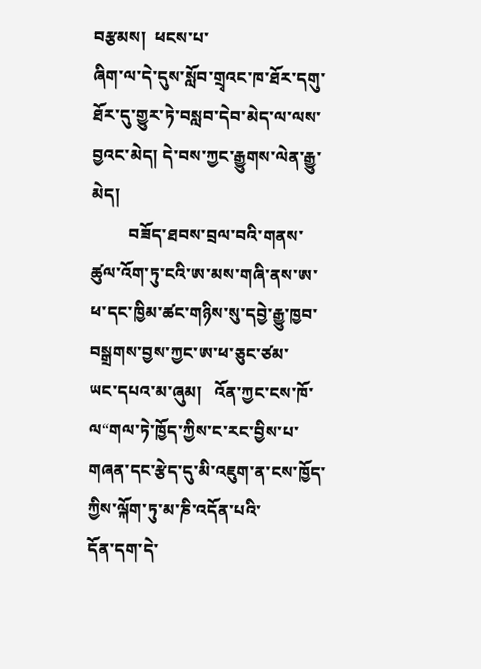བརྩམས།  ཕངས་པ་
ཞིག་ལ་དེ་དུས་སློབ་གྲྭའང་ཁ་ཐོར་དགུ་ཐོར་དུ་གྱུར་ཏེ་བསླབ་དེབ་མེད་ལ་ལས་བྱའང་མེད། དེ་བས་ཀྱང་རྒྱུགས་ལེན་རྒྱུ་མེད།
         བཟོད་ཐབས་བྲལ་བའི་གནས་ཚུལ་འོག་ཏུ་ངའི་ཨ་མས་གཞི་ནས་ཨ་ཕ་དང་ཁྱིམ་ཚང་གཉིས་སུ་དབྱེ་རྒྱུ་ཁྱབ་བསྒྲགས་བྱས་ཀྱང་ཨ་ཕ་ཅུང་ཙམ་
ཡང་དཔའ་མ་ཞུམ།   འོན་ཀྱང་ངས་ཁོ་ལ“གལ་ཏེ་ཁྱོད་ཀྱིས་ང་རང་བྱིས་པ་གཞན་དང་རྩེད་དུ་མི་འཇུག་ན་ངས་ཁྱོད་ཀྱིས་ལྐོག་ཏུ་མ་ཎི་འདོན་པའི་
དོན་དག་དེ་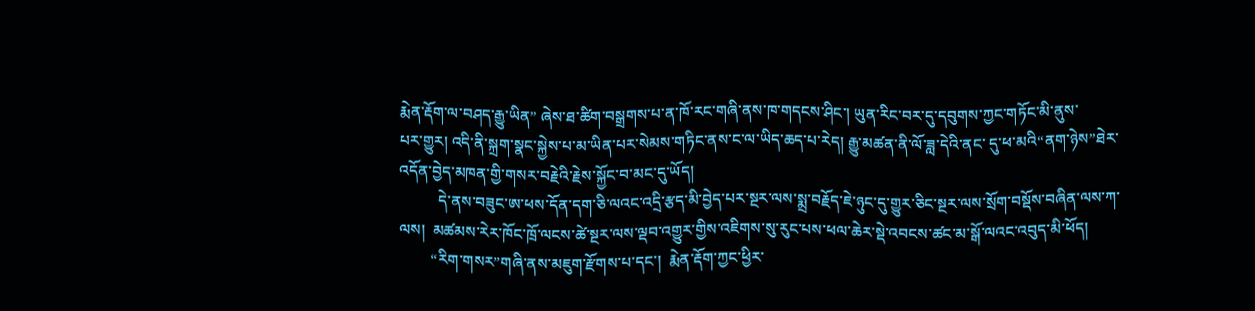རྨེན་རྡོག་ལ་བཤད་རྒྱུ་ཡིན” ཞེས་ཐ་ཚིག་བསྒྲགས་པ་ན་ཁོ་རང་གཞི་ནས་ཁ་གདངས་ཤིང་། ཡུན་རིང་བར་དུ་དབུགས་ཀྱང་གཏོང་མི་ནུས་
པར་གྱུར། འདི་ནི་སྐྲག་སྣང་སྐྱེས་པ་མ་ཡིན་པར་སེམས་གཏིང་ནས་ང་ལ་ཡིད་ཆད་པ་རེད། རྒྱུ་མཚན་ནི་ལོ་ཟླ་དེའི་ནང་ དུ་ཕ་མའི“ནག་ཉེས”ཐེར་
འདོན་བྱེད་མཁན་གྱི་གསར་བརྗེའི་རྗེས་སྐྱོང་བ་མང་དུ་ཡོད།
          དེ་ནས་བཟུང་ཨ་ཕས་དོན་དག་ཅི་ལའང་འདྲི་རྩད་མི་བྱེད་པར་སྔར་ལས་སྨྲ་བརྗོད་ཇེ་ཉུང་དུ་གྱུར་ཅིང་སྔར་ལས་སྲོག་བསྡོས་བཞིན་ལས་ཀ་
ལས།  མཚམས་རེར་ཁོང་ཁྲོ་ལངས་ཚེ་སྔར་ལས་ལྡབ་འགྱུར་གྱིས་འཇིགས་སུ་རུང་པས་ཕལ་ཆེར་སྡེ་འབངས་ཚང་མ་སྒོ་ལའང་འབུད་མི་ཕོད།
        “རིག་གསར”གཞི་ནས་མཇུག་རྫོགས་པ་དང་།  རྨེན་རྡོག་ཀྱང་ཕྱིར་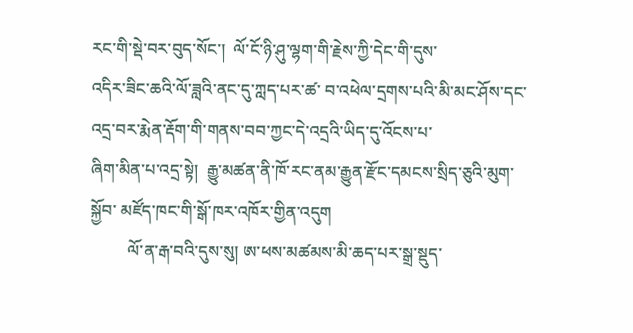རང་གི་སྡེ་བར་བུད་སོང་།  ལོ་ངོ་ཉི་ཤུ་ལྷག་གི་རྗེས་ཀྱི་དེང་གི་དུས་
འདིར་ཟིང་ཆའི་ལོ་ཟླའི་ནང་དུ་ཀླད་པར་ཚ་ བ་འཕེལ་དྲགས་པའི་མི་མང་ཤོས་དང་འདྲ་བར་རྨེན་རྡོག་གི་གནས་བབ་ཀྱང་དེ་འདྲའི་ཡིད་དུ་འོངས་པ་
ཞིག་མིན་པ་འདྲ་སྟེ།  རྒྱུ་མཚན་ནི་ཁོ་རང་ནམ་རྒྱུན་རྫོང་དམངས་སྲིད་ཅུའི་མུག་སྐྱོབ་ མཛོད་ཁང་གི་སྒོ་ཁར་འཁོར་གྱིན་འདུག
         ལོ་ན་རྒ་བའི་དུས་སུ། ཨ་ཕས་མཚམས་མི་ཆད་པར་སྒྲ་སྡུད་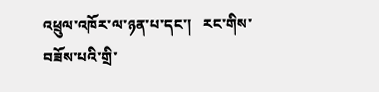འཕྲུལ་འཁོར་ལ་ཉན་པ་དང་།   རང་གིས་བཟོས་པའི་གྲི་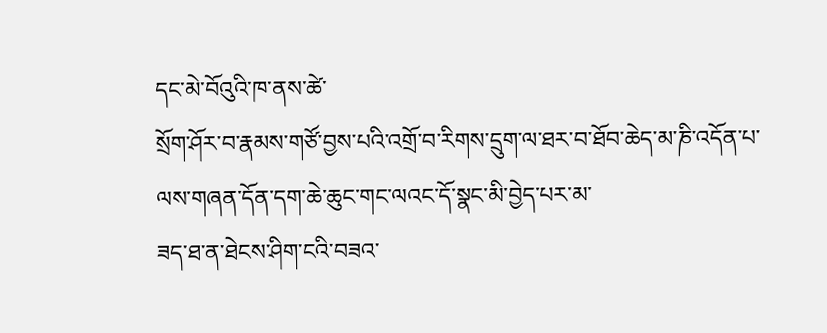དང་མེ་བོའུའི་ཁ་ནས་ཚེ་
སྲོག་ཤོར་བ་རྣམས་གཙོ་བྱས་པའི་འགྲོ་བ་རིགས་དྲུག་ལ་ཐར་བ་ཐོབ་ཆེད་མ་ཎི་འདོན་པ་ལས་གཞན་དོན་དག་ཆེ་ཆུང་གང་ལའང་དོ་སྣང་མི་བྱེད་པར་མ་
ཟད་ཐ་ན་ཐེངས་ཤིག་ངའི་བཟའ་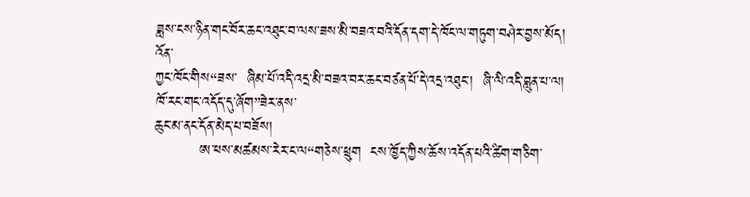ཟླས་ངས་ཉིན་གང་བོར་ཆང་འཐུང་བ་ལས་ཟས་མི་བཟའ་བའི་དོན་དག་དེ་ཁོང་ལ་གཏུག་བཤེར་བྱས་མོད།  འོན་
ཀྱང་ཁོང་གིས“ཟས་  ཞིམ་པོ་འདི་འདྲ་མི་བཟའ་བར་ཆང་བཙན་པོ་དེ་འདྲ་འཐུང་།  ཞི་ལི་འདི་བླུན་པ་ལ།  ཁོ་རང་གང་འདོད་དུ་ཞོག”ཟེར་ནས་
ཆུང་མ་ནང་དོན་མེད་པ་བཟོས།
         ཨ་ཕས་མཚམས་རེར་ང་ལ“གཅེས་ཕྲུག  ངས་ཁྱོད་ཀྱིས་ཆོས་འདོན་པའི་ཚིག་གཅིག་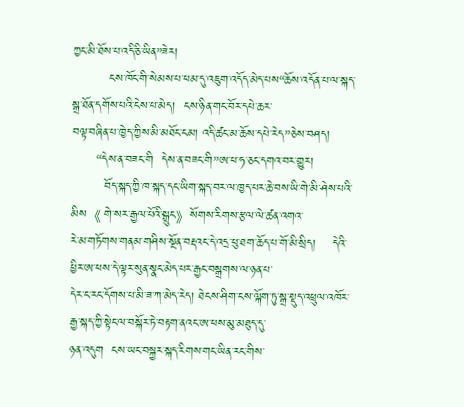ཀྱང་མི་ཐོས་པ་འདི་ཅི་ཡིན”ཟེར།
         ངས་ཁོང་གི་སེམས་པ་ཕམ་དུ་འཇུག་འདོད་མེད་པས“ཆོས་འདོན་པ་ལ་སྐད་སྒྲ་ཐོན་དགོས་པའི་ངེས་པ་མེད།  ངས་ཉིན་གང་བོར་དཔེ་ཆར་
བལྟ་བཞིན་པ་ཁྱེད་ཀྱིས་མི་མཐོང་ངམ། འདི་ཚང་མ་ཆོས་དཔེ་རེད”ཅེས་བཤད།
      “དེས་ན་བཟང་གི  དེས་ན་བཟང་གི”ཨ་ཕ་ཧ་ཅང་དགའ་བར་གྱུར།
        བོད་སྐད་ཀྱི་ཁ་སྐད་དང་ཡིག་སྐད་བར་ལ་ཁྱད་པར་ཆེ་བས་ཡི་གེ་མི་ཤེས་པའི་མིས《 གེ་སར་རྒྱལ་པོའི་སྒྲུང》སོགས་རིགས་རྩལ་ལེ་ཚན་འགའ་
རེ་མ་གཏོགས་གནམ་གཤིས་སྔོན་བརྡའང་དེ་འདྲ་ཕུ་ཐག་ཆོད་པ་གོ་མི་སྲིད།    དེའི་ཕྱིར་ཨ་ཕས་དེ་ལྟར་སུན་སྣང་མེད་པར་རྒྱང་བསྒྲགས་ལ་ཉན་པ་
དེར་ང་རང་དོགས་པ་མི་ཟ་ཀ་མེད་རེད། ཐེངས་ཤིག་ངས་ལྐོག་ཏུ་སྒྲ་སྡུད་འཕྲུལ་འཁོར་རྒྱ་སྐད་ཀྱི་སྟེང་ལ་བསྐོར་ཏེ་བརྟག་ནའང་ཨ་ཕས་མུ་མཐུད་དུ་
ཉན་འདུག  ངས་ཡང་བསྐྱར་སྐད་རིགས་གང་ཡིན་རང་གིས་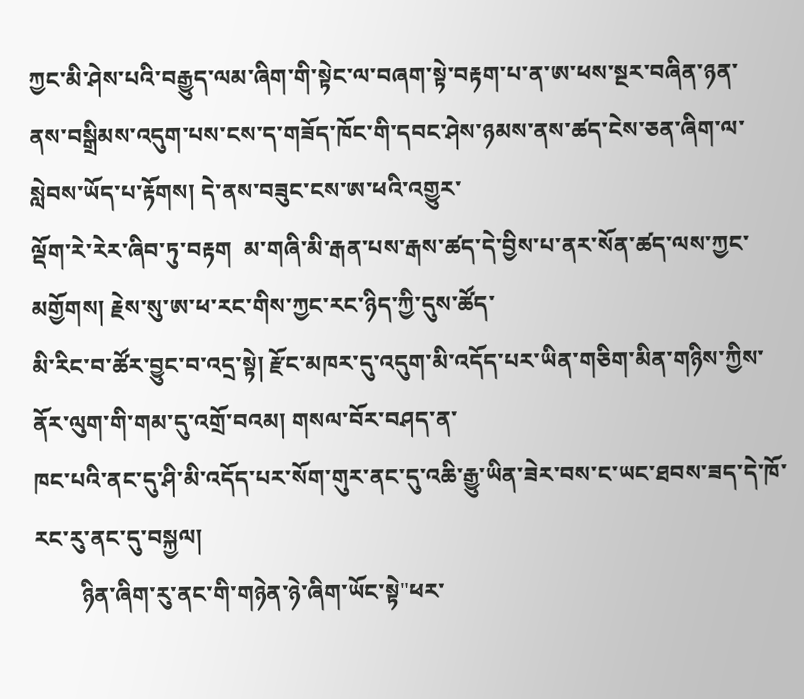ཀྱང་མི་ཤེས་པའི་བརྒྱུད་ལམ་ཞིག་གི་སྟེང་ལ་བཞག་སྟེ་བརྟག་པ་ན་ཨ་ཕས་སྔར་བཞིན་ཉན་
ནས་བསྒྲིམས་འདུག་པས་ངས་ད་གཟོད་ཁོང་གི་དབང་ཤེས་ཉམས་ནས་ཚད་ངེས་ཅན་ཞིག་ལ་སླེབས་ཡོད་པ་རྟོགས། དེ་ནས་བཟུང་ངས་ཨ་ཕའི་འགྱུར་
ལྡོག་རེ་རེར་ཞིབ་ཏུ་བརྟག  མ་གཞི་མི་རྒན་པས་རྒས་ཚད་དེ་བྱིས་པ་ནར་སོན་ཚད་ལས་ཀྱང་མགྱོགས། རྗེས་སུ་ཨ་ཕ་རང་གིས་ཀྱང་རང་ཉིད་ཀྱི་དུས་ཚོད་
མི་རིང་བ་ཚོར་བྱུང་བ་འདྲ་སྟེ། རྫོང་མཁར་དུ་འདུག་མི་འདོད་པར་ཡིན་གཅིག་མིན་གཉིས་ཀྱིས་ནོར་ལུག་གི་གམ་དུ་འགྲོ་བའམ། གསལ་བོར་བཤད་ན་
ཁང་པའི་ནང་དུ་ཤི་མི་འདོད་པར་སོག་གུར་ནང་དུ་འཆི་རྒྱུ་ཡིན་ཟེར་བས་ང་ཡང་ཐབས་ཟད་དེ་ཁོ་རང་རུ་ནང་དུ་བསྐྱལ།
        ཉིན་ཞིག་རུ་ནང་གི་གཉེན་ཉེ་ཞིག་ཡོང་སྟེ"ཕར་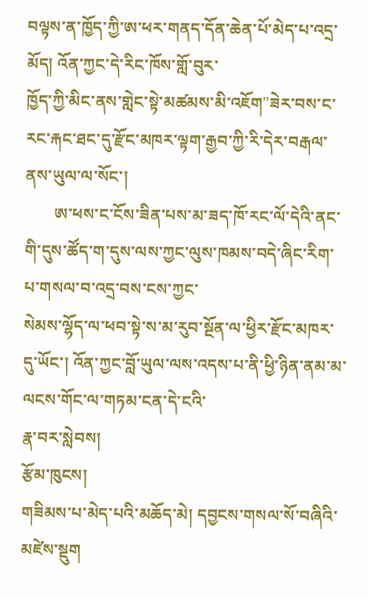བལྟས་ན་ཁྱོད་ཀྱི་ཨ་ཕར་གནད་དོན་ཆེན་པོ་མེད་པ་འདྲ་མོད། འོན་ཀྱང་དེ་རིང་ཁོས་གློ་བུར་
ཁྱོད་ཀྱི་མིང་ནས་གླེང་སྟེ་མཚམས་མི་འཇོག"ཟེར་བས་ང་རང་རྐང་ཐང་དུ་རྫོང་མཁར་ལྟག་རྒྱབ་ཀྱི་རི་དེར་བརྒལ་ནས་ཡུལ་ལ་སོང་།
       ཨ་ཕས་ང་ངོས་ཟིན་པས་མ་ཟད་ཁོ་རང་ལོ་དེའི་ནང་གི་དུས་ཚོད་ག་དུས་ལས་ཀྱང་ལུས་ཁམས་བདེ་ཞིང་རིག་པ་གསལ་བ་འདྲ་བས་ངས་ཀྱང་
སེམས་ལྷོད་ལ་ཕབ་སྟེ་ས་མ་རུབ་སྔོན་ལ་ཕྱིར་རྫོང་མཁར་དུ་ཡོང་། འོན་ཀྱང་བློ་ཡུལ་ལས་འདས་པ་ནི་ཕྱི་ཉིན་ནམ་མ་ལངས་གོང་ལ་གཏམ་ངན་དེ་ངའི་
རྣ་བར་སླེབས།
རྩོམ་ཁུངས།
གཟིམས་པ་མེད་པའི་མཆོད་མེ། དབྱངས་གསལ་སོ་བཞིའི་མཛེས་སྡུག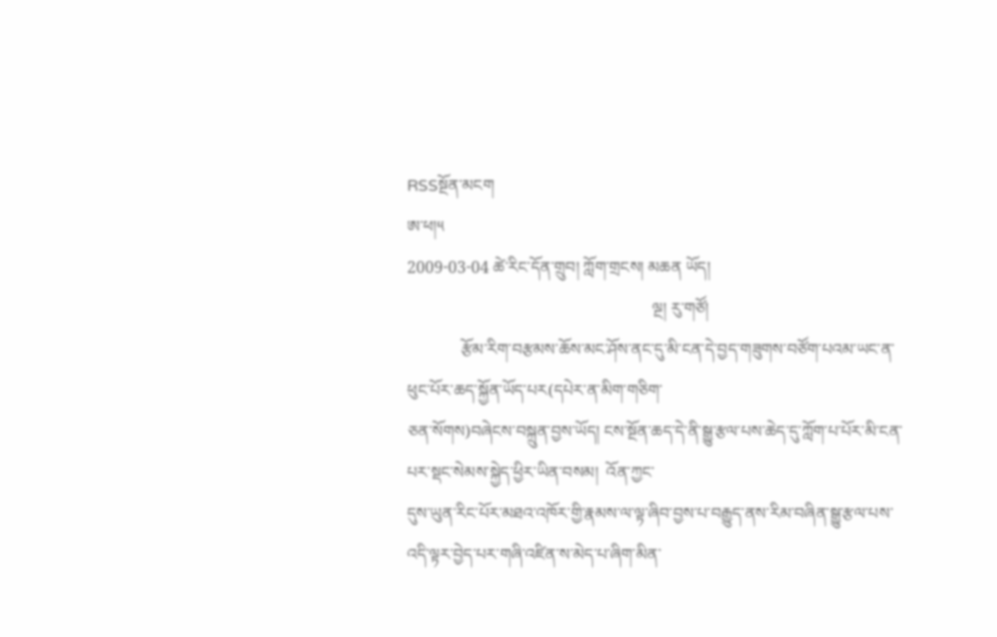RSSསྔོན་མངག
ཨ་ཕ།༥
2009-03-04 ཚེ་རིང་དོན་གྲུབ། ཀློག་གྲངས། མཆན ཡོད།
                                                           ལྔ། རུ་གཙོ།
             རྩོམ་རིག་བརྩམས་ཆོས་མང་ཤོས་ནང་དུ་མི་ངན་དེ་བྱད་གཟུགས་བཙོག་པའམ་ཡང་ན་ཕུང་པོར་ཆད་སྐྱོན་ཡོད་པར(དཔེར་ན་མིག་གཅིག་
ཅན་སོགས)བཞེངས་བསྐྲུན་བྱས་ཡོད། ངས་སྔོན་ཆད་དེ་ནི་སྒྱུ་རྩལ་པས་ཆེད་དུ་ཀློག་པ་པོར་མི་ངན་པར་སྡང་སེམས་སྐྱེད་ཕྱིར་ཡིན་བསམ།  འོན་ཀྱང་
དུས་ཡུན་རིང་པོར་མཐའ་འཁོར་གྱི་རྣམས་ལ་ལྟ་ཞིབ་བྱས་པ་བརྒྱུད་ནས་རིམ་བཞིན་སྒྱུ་རྩལ་པས་འདི་ལྟར་བྱེད་པར་གཞི་འཛིན་ས་མེད་པ་ཞིག་མིན་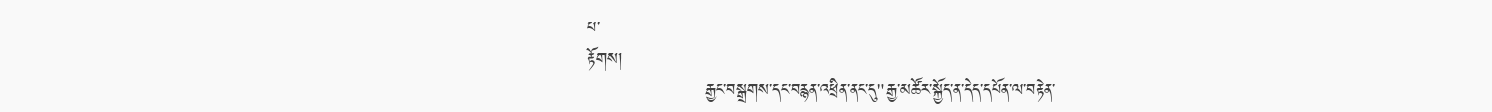པ་
རྟོགས།
                    རྒྱང་བསྒྲགས་དང་བརྙན་འཕྲིན་ནང་དུ"རྒྱ་མཚོར་སྐྱོད་ན་དེད་དཔོན་ལ་བརྟེན་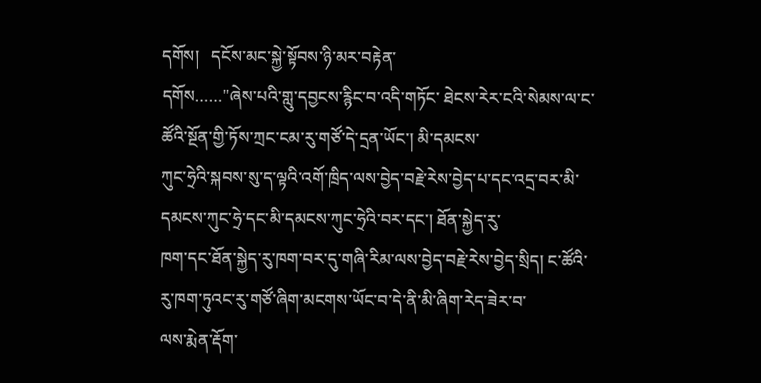དགོས།   དངོས་མང་སྐྱེ་སྟོབས་ཉི་མར་བརྟེན་
དགོས……"ཞེས་པའི་གླུ་དབྱངས་རྙིང་བ་འདི་གཏོང་ ཐེངས་རེར་ངའི་སེམས་ལ་ང་ཚོའི་སྔོན་གྱི་ཏོས་ཀྲང་ངམ་རུ་གཙོ་དེ་དྲན་ཡོང་། མི་དམངས་
ཀུང་ཧྲེའི་སྐབས་སུ་ད་ལྟའི་འགོ་ཁྲིད་ལས་བྱེད་བརྗེ་རེས་བྱེད་པ་དང་འདྲ་བར་མི་དམངས་ཀུང་ཧྲེ་དང་མི་དམངས་ཀུང་ཧྲེའི་བར་དང་། ཐོན་སྐྱེད་རུ་
ཁག་དང་ཐོན་སྐྱེད་རུ་ཁག་བར་དུ་གཞི་རིམ་ལས་བྱེད་བརྗེ་རེས་བྱེད་སྲིད། ང་ཚོའི་རུ་ཁག་ཏུའང་རུ་གཙོ་ཞིག་མངགས་ཡོང་བ་དེ་ནི་མི་ཞིག་རེད་ཟེར་བ་
ལས་རྨེན་རྡོག་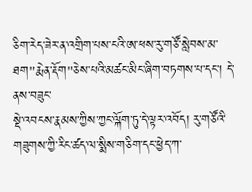ཅིག་རེད་ཟེར་ན་འགྲིག་པས་ངའི་ཨ་ཕས་རུ་གཙོ་སླེབས་མ་ཐག"རྨེན་རྡོག"ཅེས་པའི་མཚང་མིང་ཞིག་བཏགས་པ་དང་། དེ་ནས་བཟུང་
སྡེ་འབངས་རྣམས་ཀྱིས་ཀྱང་ལྐོག་ཏུ་དེ་ལྟར་འབོད། རུ་གཙོའི་གཟུགས་ཀྱི་རིང་ཚད་ལ་སྨིས་གཅིག་དང་ཕྱེད་ཀ་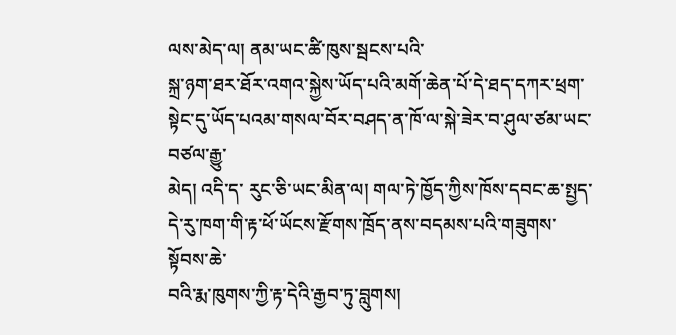ལས་མེད་ལ། ནམ་ཡང་ཚི་ཁུས་སྦངས་པའི་
སྐྲ་ཉག་ཐར་ཐོར་འགའ་སྐྱེས་ཡོད་པའི་མགོ་ཆེན་པོ་དེ་ཐད་དཀར་ཕྲག་སྟེང་དུ་ཡོད་པའམ་གསལ་བོར་བཤད་ན་ཁོ་ལ་སྐེ་ཟེར་བ་ཤུལ་ཙམ་ཡང་བཙལ་རྒྱུ་
མེད། འདི་ད་ རུང་ཅི་ཡང་མིན་ལ། གལ་ཏེ་ཁྱོད་ཀྱིས་ཁོས་དབང་ཆ་སྤྱད་དེ་རུ་ཁག་གི་རྟ་ཕོ་ཡོངས་རྫོགས་ཁྲོད་ནས་བདམས་པའི་གཟུགས་སྟོབས་ཆེ་
བའི་རྨ་ཁུགས་ཀྱི་རྟ་དེའི་རྒྱབ་ཏུ་བླུགས།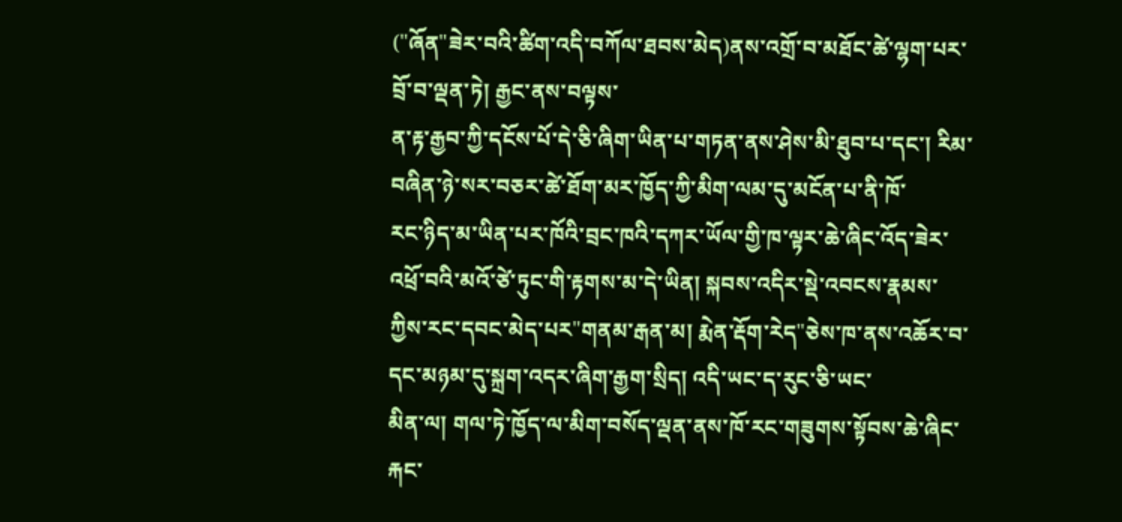("ཞོན"ཟེར་བའི་ཚིག་འདི་བཀོལ་ཐབས་མེད)ནས་འགྲོ་བ་མཐོང་ཚེ་ལྷག་པར་བྲོ་བ་ལྡན་ཏེ། རྒྱང་ནས་བལྟས་
ན་རྟ་རྒྱབ་ཀྱི་དངོས་པོ་དེ་ཅི་ཞིག་ཡིན་པ་གཏན་ནས་ཤེས་མི་ཐུབ་པ་དང་། རིམ་བཞིན་ཉེ་སར་བཅར་ཚེ་ཐོག་མར་ཁྱོད་ཀྱི་མིག་ལམ་དུ་མངོན་པ་ནི་ཁོ་
རང་ཉིད་མ་ཡིན་པར་ཁོའི་བྲང་ཁའི་དཀར་ཡོལ་གྱི་ཁ་ལྟར་ཆེ་ཞིང་འོད་ཟེར་འཕྲོ་བའི་མའོ་ཙེ་ཏུང་གི་རྟགས་མ་དེ་ཡིན། སྐབས་འདིར་སྡེ་འབངས་རྣམས་
ཀྱིས་རང་དབང་མེད་པར"གནམ་རྒན་མ། རྨེན་རྡོག་རེད"ཅེས་ཁ་ནས་འཆོར་བ་དང་མཉམ་དུ་སྐྲག་འདར་ཞིག་རྒྱག་སྲིད། འདི་ཡང་ད་རུང་ཅི་ཡང་
མིན་ལ། གལ་ཏེ་ཁྱོད་ལ་མིག་བསོད་ལྡན་ནས་ཁོ་རང་གཟུགས་སྟོབས་ཆེ་ཞིང་རྐང་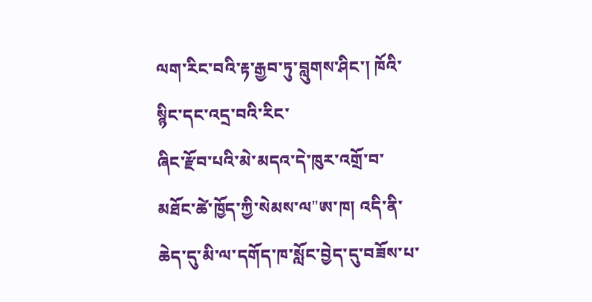ལག་རིང་བའི་རྟ་རྒྱབ་ཏུ་བླུགས་ཤིང་། ཁོའི་སྙིང་དང་འདྲ་བའི་རིང་
ཞིང་རྫོབ་པའི་མེ་མདའ་དེ་ཁུར་འགྲོ་བ་མཐོང་ཚེ་ཁྱོད་ཀྱི་སེམས་ལ"ཨ་ཁ། འདི་ནི་ཆེད་དུ་མི་ལ་དགོད་ཁ་སློང་བྱེད་དུ་བཟོས་པ་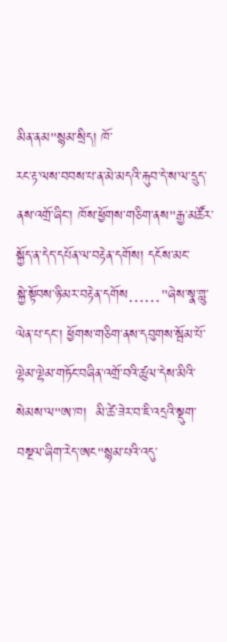མིན་ནམ"སྙམ་སྲིད། ཁོ་
རང་རྟ་ལས་བབས་པ་ན་མེ་མདའི་རྐུབ་དེ་ས་ལ་དྲུད་ནས་འགྲོ་ཞིང་། ཁོས་ཕྱོགས་གཅིག་ནས"རྒྱ་མཚོར་སྐྱོད་ན་དེད་དཔོན་ལ་བརྟེན་དགོས། དངོས་མང་
སྐྱེ་སྟོབས་ཉི་མར་བརྟེན་དགོས……"ཞེས་སྣ་གླུ་ལེན་པ་དང་། ཕྱོགས་གཅིག་ནས་དབུགས་སྦོམ་པོ་ལྷེམ་ལྷེམ་གཏོང་བཞིན་འགྲོ་བའི་ཚུལ་དེས་མིའི་
སེམས་ལ"ཨ་ཁ།  མི་ཚེ་ཟེར་བ་ཇི་འདྲའི་སྡུག་བསྔལ་ཞིག་རེད་ཨང"སྙམ་པའི་འདུ་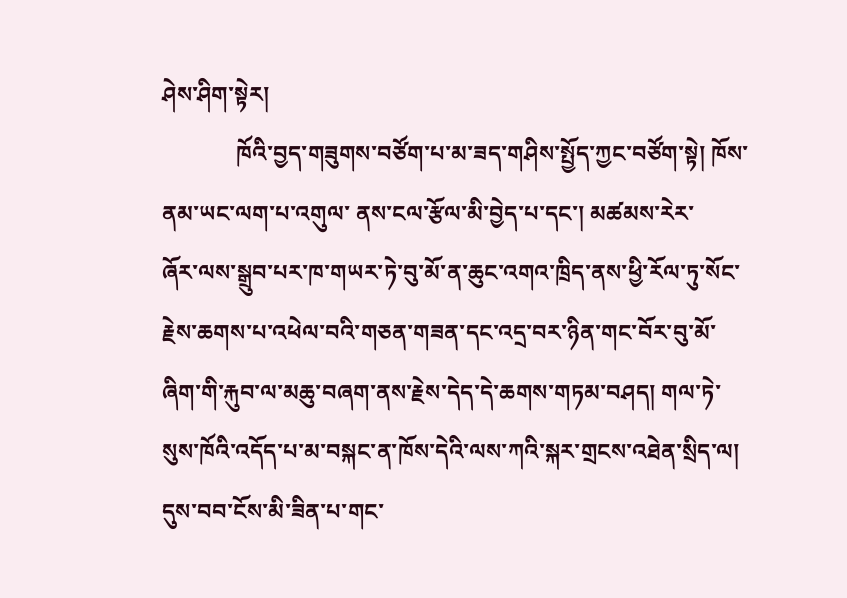ཤེས་ཤིག་སྟེར།
             ཁོའི་བྱད་གཟུགས་བཙོག་པ་མ་ཟད་གཤིས་སྤྱོད་ཀྱང་བཙོག་སྟེ། ཁོས་ནམ་ཡང་ལག་པ་འགུལ་ ནས་ངལ་རྩོལ་མི་བྱེད་པ་དང་། མཚམས་རེར་
ཞོར་ལས་སྒྲུབ་པར་ཁ་གཡར་ཏེ་བུ་མོ་ན་ཆུང་འགའ་ཁྲིད་ནས་ཕྱི་རོལ་ཏུ་སོང་རྗེས་ཆགས་པ་འཕེལ་བའི་གཅན་གཟན་དང་འདྲ་བར་ཉིན་གང་བོར་བུ་མོ་
ཞིག་གི་རྐུབ་ལ་མཆུ་བཞག་ནས་རྗེས་དེད་དེ་ཆགས་གཏམ་བཤད། གལ་ཏེ་སུས་ཁོའི་འདོད་པ་མ་བསྐང་ན་ཁོས་དེའི་ལས་ཀའི་སྐར་གྲངས་འཐེན་སྲིད་ལ།
དུས་བབ་ངོས་མི་ཟིན་པ་གང་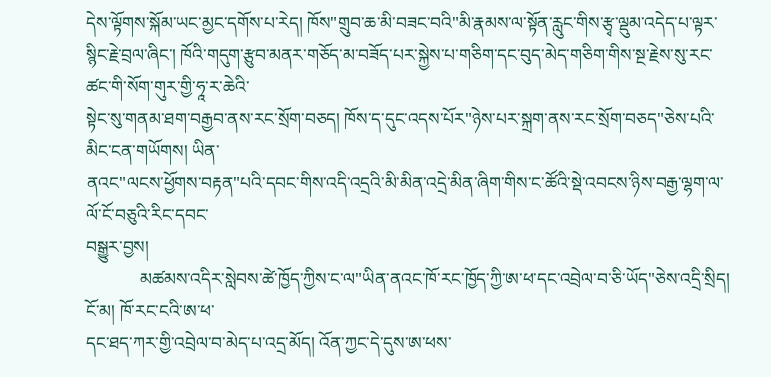དེས་ལྟོགས་སྐོམ་ཡང་མྱང་དགོས་པ་རེད། ཁོས"གྲུབ་ཆ་མི་བཟང་བའི"མི་རྣམས་ལ་སྟོན་རླུང་གིས་རྩྭ་ལྡུམ་འདེད་པ་ལྟར་
སྙིང་རྗེ་བྲལ་ཞིང་། ཁོའི་གདུག་རྩུབ་མནར་གཅོད་མ་བཟོད་པར་སྐྱེས་པ་གཅིག་དང་བུད་མེད་གཅིག་གིས་སྔ་རྗེས་སུ་རང་ཚང་གི་སོག་གུར་གྱི་ཧཱ་ར་ཆེའི་
སྟེང་སུ་གནམ་ཐག་བརྒྱབ་ནས་རང་སྲོག་བཅད། ཁོས་ད་དུང་འདས་པོར"ཉེས་པར་སྐྲག་ནས་རང་སྲོག་བཅད"ཅེས་པའི་མིང་ངན་གཡོགས། ཡིན་
ནའང"ལངས་ཕྱོགས་བརྟན"པའི་དབང་གིས་འདི་འདྲའི་མི་མིན་འདྲེ་མིན་ཞིག་གིས་ང་ཚོའི་སྡེ་འབངས་ཉིས་བརྒྱ་ལྷག་ལ་ལོ་ངོ་བཅུའི་རིང་དབང་
བསྒྱུར་བྱས།
            མཚམས་འདིར་སླེབས་ཚེ་ཁྱོད་ཀྱིས་ང་ལ"ཡིན་ནའང་ཁོ་རང་ཁྱོད་ཀྱི་ཨ་ཕ་དང་འབྲེལ་བ་ཅི་ཡོད"ཅེས་འདྲི་སྲིད། ངོ་མ། ཁོ་རང་ངའི་ཨ་ཕ་
དང་ཐད་ཀར་གྱི་འབྲེལ་བ་མེད་པ་འདྲ་མོད། འོན་ཀྱང་དེ་དུས་ཨ་ཕས་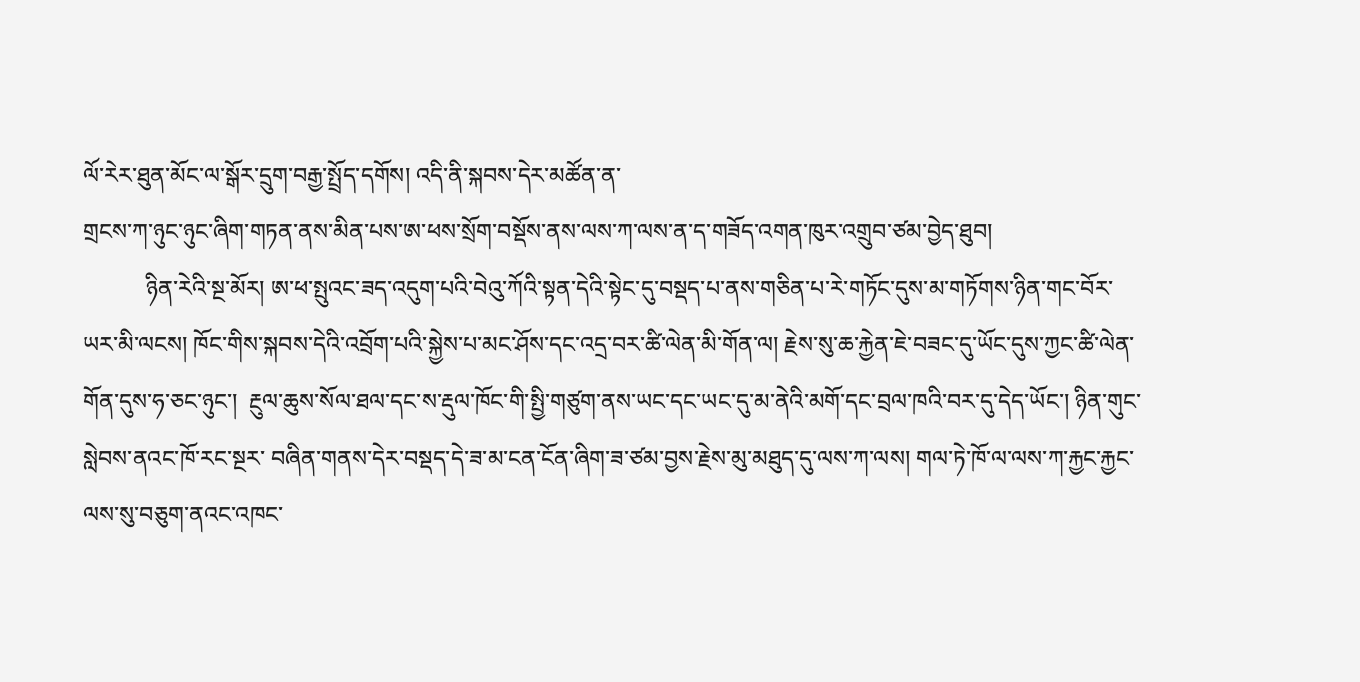ལོ་རེར་ཐུན་མོང་ལ་སྒོར་དྲུག་བརྒྱ་སྤྲོད་དགོས། འདི་ནི་སྐབས་དེར་མཚོན་ན་
གྲངས་ཀ་ཉུང་ཉུང་ཞིག་གཏན་ནས་མིན་པས་ཨ་ཕས་སྲོག་བསྡོས་ནས་ལས་ཀ་ལས་ན་ད་གཟོད་འགན་ཁུར་འགྲུབ་ཙམ་བྱེད་ཐུབ།
           ཉིན་རེའི་སྔ་མོར། ཨ་ཕ་སྤུའང་ཟད་འདུག་པའི་བེའུ་ཀོའི་སྟན་དེའི་སྟེང་དུ་བསྡད་པ་ནས་གཅིན་པ་རེ་གཏོང་དུས་མ་གཏོགས་ཉིན་གང་བོར་
ཡར་མི་ལངས། ཁོང་གིས་སྐབས་དེའི་འབྲོག་པའི་སྐྱེས་པ་མང་ཤོས་དང་འདྲ་བར་ཚི་ལེན་མི་གོན་ལ། རྗེས་སུ་ཆ་རྐྱེན་ཇེ་བཟང་དུ་ཡོང་དུས་ཀྱང་ཚི་ལེན་
གོན་དུས་ཧ་ཅང་ཉུང་།  རྔུལ་ཆུས་སོལ་ཐལ་དང་ས་རྡུལ་ཁོང་གི་སྤྱི་གཙུག་ནས་ཡང་དང་ཡང་དུ་མ་ནེའི་མགོ་དང་བྲལ་ཁའི་བར་དུ་དེད་ཡོང་། ཉིན་གུང་
སླེབས་ནའང་ཁོ་རང་སྔར་ བཞིན་གནས་དེར་བསྡད་དེ་ཟ་མ་ངན་ངོན་ཞིག་ཟ་ཙམ་བྱས་རྗེས་མུ་མཐུད་དུ་ལས་ཀ་ལས། གལ་ཏེ་ཁོ་ལ་ལས་ཀ་རྐྱང་རྐྱང་
ལས་སུ་བཅུག་ནའང་འཁང་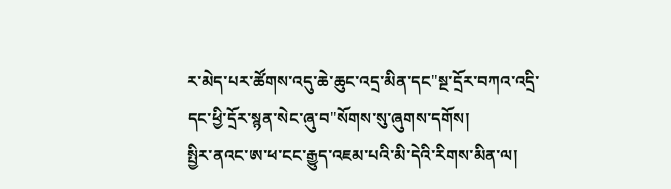ར་མེད་པར་ཚོགས་འདུ་ཆེ་ཆུང་འདྲ་མིན་དང"སྔ་དྲོར་བཀའ་འདྲི་དང་ཕྱི་དྲོར་སྙན་སེང་ཞུ་བ"སོགས་སུ་ཞུགས་དགོས།
སྤྱིར་ནའང་ཨ་ཕ་ངང་རྒྱུད་འཇམ་པའི་མི་དེའི་རིགས་མིན་ལ།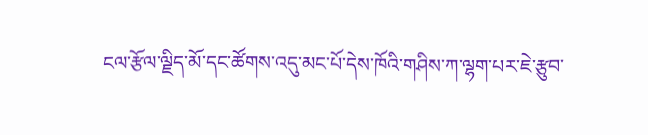ངལ་རྩོལ་ལྗིད་མོ་དང་ཚོགས་འདུ་མང་པོ་དེས་ཁོའི་གཤིས་ཀ་ལྷག་པར་ཇེ་རྩུབ་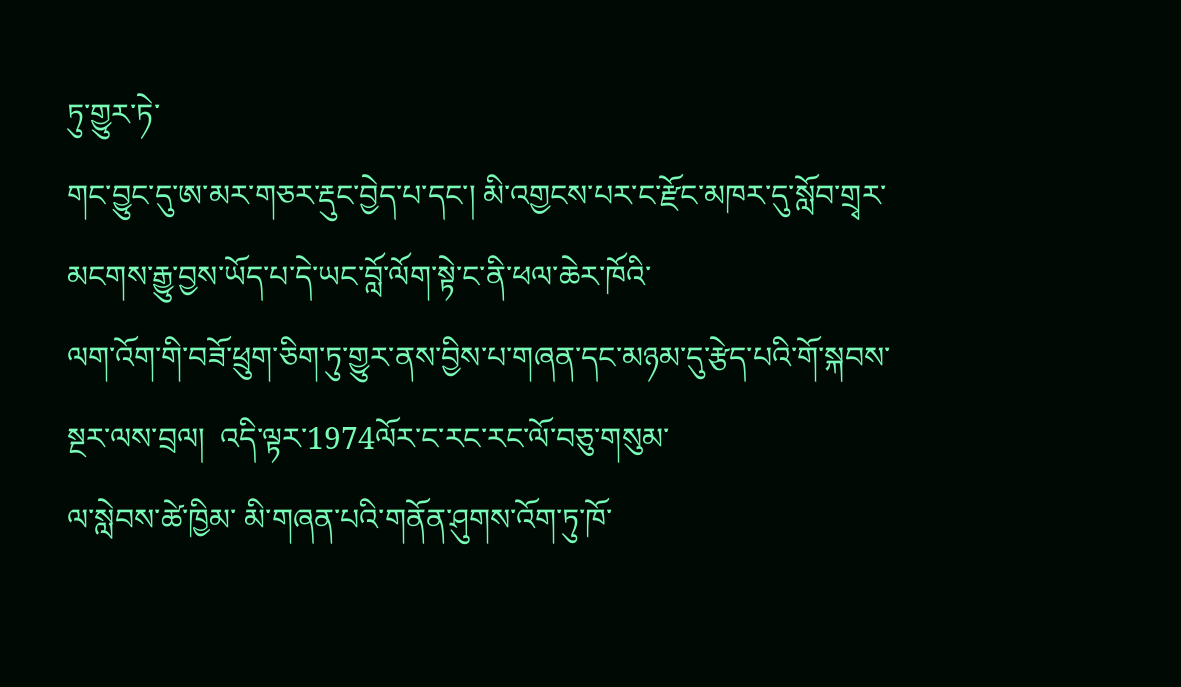ཏུ་གྱུར་ཏེ་
གང་བྱུང་དུ་ཨ་མར་གཅར་རྡུང་བྱེད་པ་དང་། མི་འགྱངས་པར་ང་རྫོང་མཁར་དུ་སློབ་གྲྭར་མངགས་རྒྱུ་བྱས་ཡོད་པ་དེ་ཡང་བློ་ལོག་སྟེ་ང་ནི་ཕལ་ཆེར་ཁོའི་
ལག་འོག་གི་བཟོ་ཕྲུག་ཅིག་ཏུ་གྱུར་ནས་བྱིས་པ་གཞན་དང་མཉམ་དུ་རྩེད་པའི་གོ་སྐབས་སྔར་ལས་བྲལ།  འདི་ལྟར་1974ལོར་ང་རང་རང་ལོ་བཅུ་གསུམ་
ལ་སླེབས་ཚེ་ཁྱིམ་ མི་གཞན་པའི་གནོན་ཤུགས་འོག་ཏུ་ཁོ་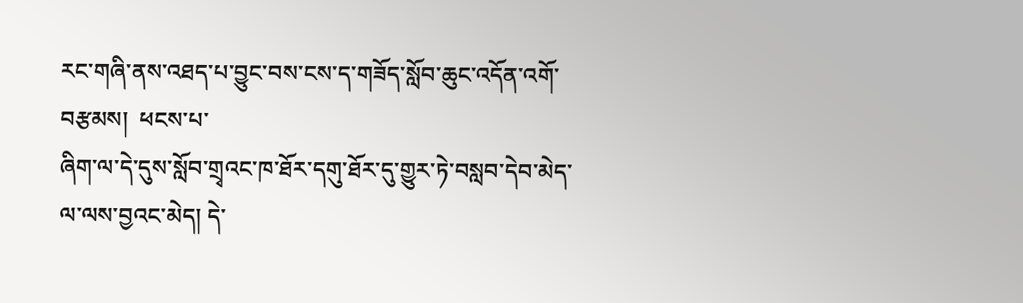རང་གཞི་ནས་འཐད་པ་བྱུང་བས་ངས་ད་གཟོད་སློབ་ཆུང་འདོན་འགོ་བརྩམས།  ཕངས་པ་
ཞིག་ལ་དེ་དུས་སློབ་གྲྭའང་ཁ་ཐོར་དགུ་ཐོར་དུ་གྱུར་ཏེ་བསླབ་དེབ་མེད་ལ་ལས་བྱའང་མེད། དེ་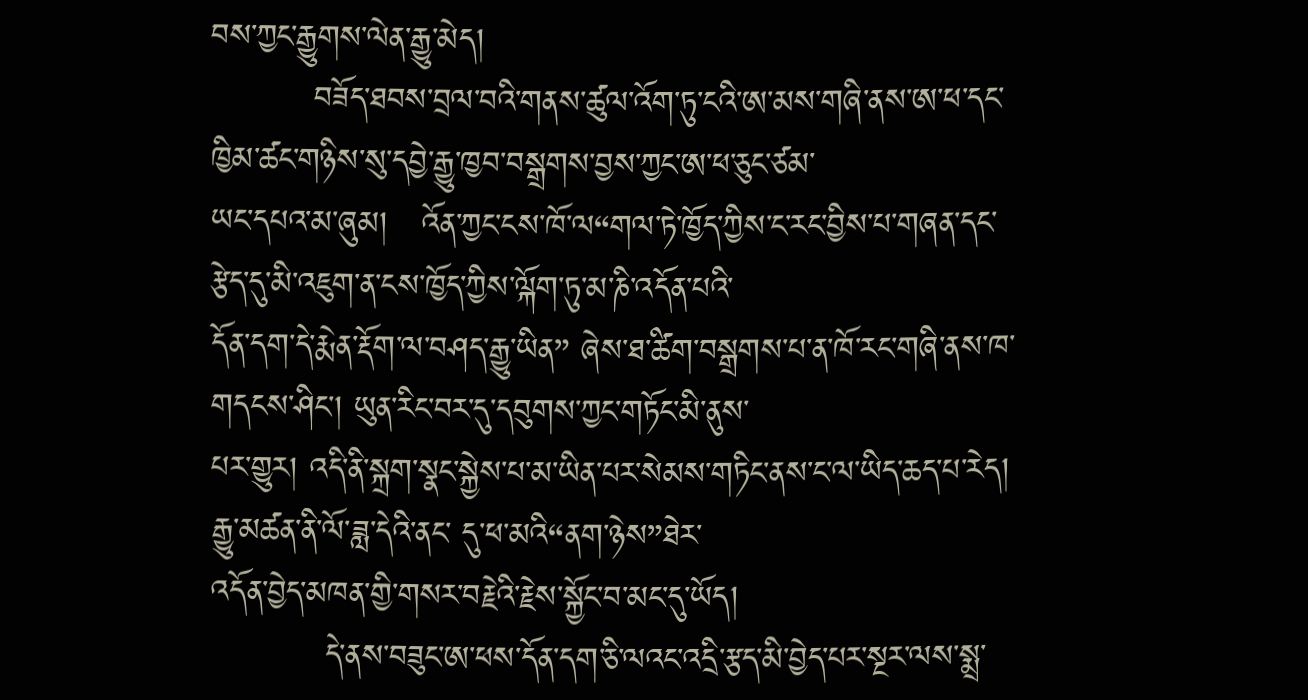བས་ཀྱང་རྒྱུགས་ལེན་རྒྱུ་མེད།
         བཟོད་ཐབས་བྲལ་བའི་གནས་ཚུལ་འོག་ཏུ་ངའི་ཨ་མས་གཞི་ནས་ཨ་ཕ་དང་ཁྱིམ་ཚང་གཉིས་སུ་དབྱེ་རྒྱུ་ཁྱབ་བསྒྲགས་བྱས་ཀྱང་ཨ་ཕ་ཅུང་ཙམ་
ཡང་དཔའ་མ་ཞུམ།   འོན་ཀྱང་ངས་ཁོ་ལ“གལ་ཏེ་ཁྱོད་ཀྱིས་ང་རང་བྱིས་པ་གཞན་དང་རྩེད་དུ་མི་འཇུག་ན་ངས་ཁྱོད་ཀྱིས་ལྐོག་ཏུ་མ་ཎི་འདོན་པའི་
དོན་དག་དེ་རྨེན་རྡོག་ལ་བཤད་རྒྱུ་ཡིན” ཞེས་ཐ་ཚིག་བསྒྲགས་པ་ན་ཁོ་རང་གཞི་ནས་ཁ་གདངས་ཤིང་། ཡུན་རིང་བར་དུ་དབུགས་ཀྱང་གཏོང་མི་ནུས་
པར་གྱུར། འདི་ནི་སྐྲག་སྣང་སྐྱེས་པ་མ་ཡིན་པར་སེམས་གཏིང་ནས་ང་ལ་ཡིད་ཆད་པ་རེད། རྒྱུ་མཚན་ནི་ལོ་ཟླ་དེའི་ནང་ དུ་ཕ་མའི“ནག་ཉེས”ཐེར་
འདོན་བྱེད་མཁན་གྱི་གསར་བརྗེའི་རྗེས་སྐྱོང་བ་མང་དུ་ཡོད།
          དེ་ནས་བཟུང་ཨ་ཕས་དོན་དག་ཅི་ལའང་འདྲི་རྩད་མི་བྱེད་པར་སྔར་ལས་སྨྲ་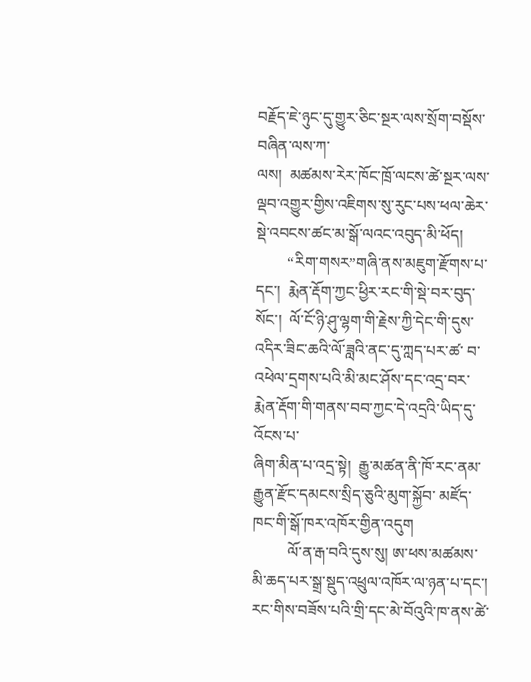བརྗོད་ཇེ་ཉུང་དུ་གྱུར་ཅིང་སྔར་ལས་སྲོག་བསྡོས་བཞིན་ལས་ཀ་
ལས།  མཚམས་རེར་ཁོང་ཁྲོ་ལངས་ཚེ་སྔར་ལས་ལྡབ་འགྱུར་གྱིས་འཇིགས་སུ་རུང་པས་ཕལ་ཆེར་སྡེ་འབངས་ཚང་མ་སྒོ་ལའང་འབུད་མི་ཕོད།
        “རིག་གསར”གཞི་ནས་མཇུག་རྫོགས་པ་དང་།  རྨེན་རྡོག་ཀྱང་ཕྱིར་རང་གི་སྡེ་བར་བུད་སོང་།  ལོ་ངོ་ཉི་ཤུ་ལྷག་གི་རྗེས་ཀྱི་དེང་གི་དུས་
འདིར་ཟིང་ཆའི་ལོ་ཟླའི་ནང་དུ་ཀླད་པར་ཚ་ བ་འཕེལ་དྲགས་པའི་མི་མང་ཤོས་དང་འདྲ་བར་རྨེན་རྡོག་གི་གནས་བབ་ཀྱང་དེ་འདྲའི་ཡིད་དུ་འོངས་པ་
ཞིག་མིན་པ་འདྲ་སྟེ།  རྒྱུ་མཚན་ནི་ཁོ་རང་ནམ་རྒྱུན་རྫོང་དམངས་སྲིད་ཅུའི་མུག་སྐྱོབ་ མཛོད་ཁང་གི་སྒོ་ཁར་འཁོར་གྱིན་འདུག
         ལོ་ན་རྒ་བའི་དུས་སུ། ཨ་ཕས་མཚམས་མི་ཆད་པར་སྒྲ་སྡུད་འཕྲུལ་འཁོར་ལ་ཉན་པ་དང་།   རང་གིས་བཟོས་པའི་གྲི་དང་མེ་བོའུའི་ཁ་ནས་ཚེ་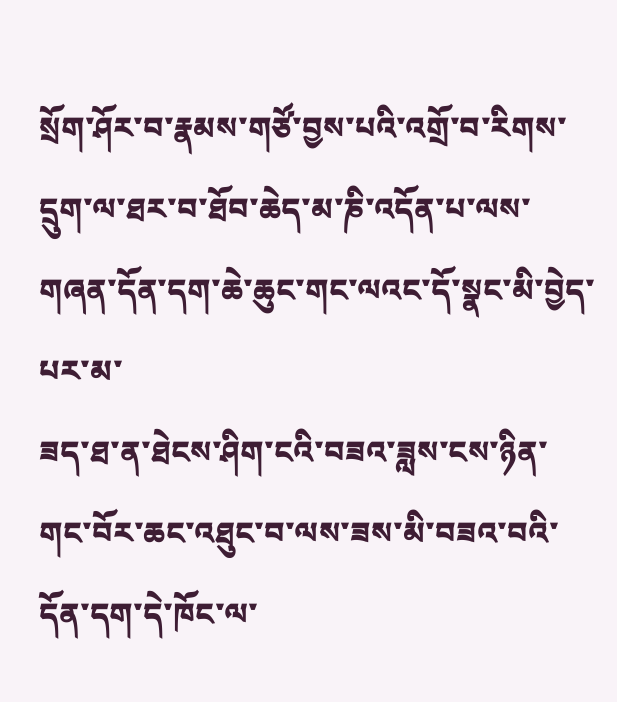སྲོག་ཤོར་བ་རྣམས་གཙོ་བྱས་པའི་འགྲོ་བ་རིགས་དྲུག་ལ་ཐར་བ་ཐོབ་ཆེད་མ་ཎི་འདོན་པ་ལས་གཞན་དོན་དག་ཆེ་ཆུང་གང་ལའང་དོ་སྣང་མི་བྱེད་པར་མ་
ཟད་ཐ་ན་ཐེངས་ཤིག་ངའི་བཟའ་ཟླས་ངས་ཉིན་གང་བོར་ཆང་འཐུང་བ་ལས་ཟས་མི་བཟའ་བའི་དོན་དག་དེ་ཁོང་ལ་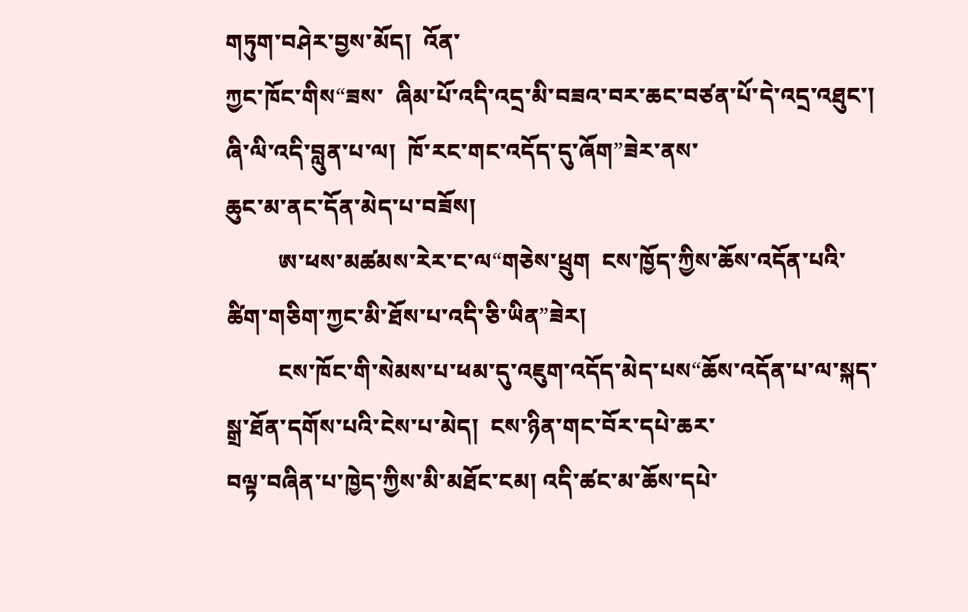གཏུག་བཤེར་བྱས་མོད།  འོན་
ཀྱང་ཁོང་གིས“ཟས་  ཞིམ་པོ་འདི་འདྲ་མི་བཟའ་བར་ཆང་བཙན་པོ་དེ་འདྲ་འཐུང་།  ཞི་ལི་འདི་བླུན་པ་ལ།  ཁོ་རང་གང་འདོད་དུ་ཞོག”ཟེར་ནས་
ཆུང་མ་ནང་དོན་མེད་པ་བཟོས།
         ཨ་ཕས་མཚམས་རེར་ང་ལ“གཅེས་ཕྲུག  ངས་ཁྱོད་ཀྱིས་ཆོས་འདོན་པའི་ཚིག་གཅིག་ཀྱང་མི་ཐོས་པ་འདི་ཅི་ཡིན”ཟེར།
         ངས་ཁོང་གི་སེམས་པ་ཕམ་དུ་འཇུག་འདོད་མེད་པས“ཆོས་འདོན་པ་ལ་སྐད་སྒྲ་ཐོན་དགོས་པའི་ངེས་པ་མེད།  ངས་ཉིན་གང་བོར་དཔེ་ཆར་
བལྟ་བཞིན་པ་ཁྱེད་ཀྱིས་མི་མཐོང་ངམ། འདི་ཚང་མ་ཆོས་དཔེ་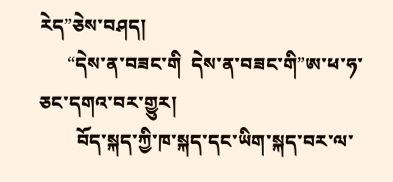རེད”ཅེས་བཤད།
      “དེས་ན་བཟང་གི  དེས་ན་བཟང་གི”ཨ་ཕ་ཧ་ཅང་དགའ་བར་གྱུར།
        བོད་སྐད་ཀྱི་ཁ་སྐད་དང་ཡིག་སྐད་བར་ལ་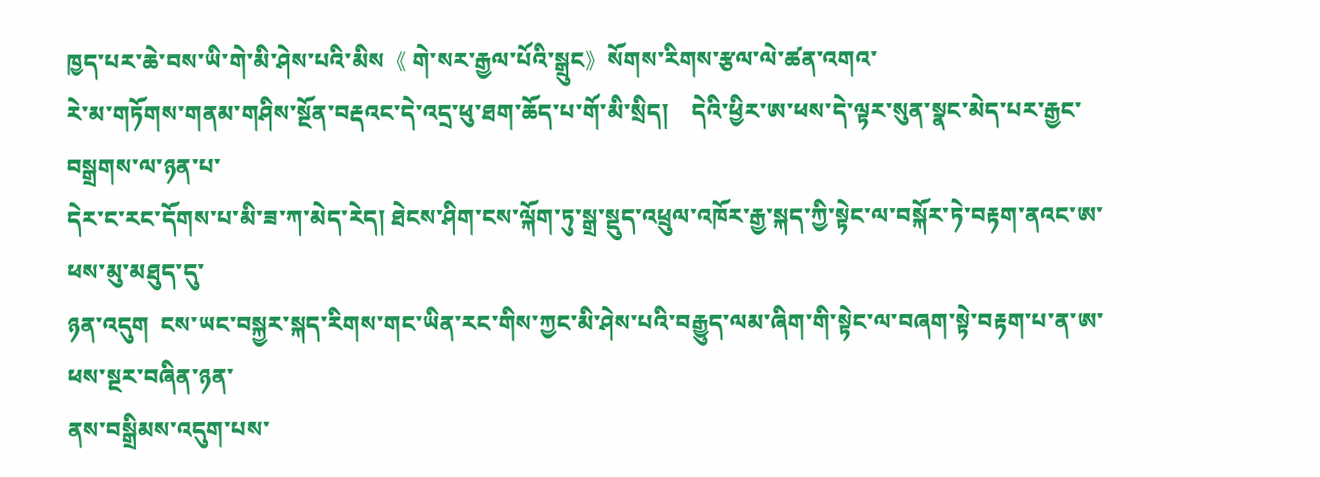ཁྱད་པར་ཆེ་བས་ཡི་གེ་མི་ཤེས་པའི་མིས《 གེ་སར་རྒྱལ་པོའི་སྒྲུང》སོགས་རིགས་རྩལ་ལེ་ཚན་འགའ་
རེ་མ་གཏོགས་གནམ་གཤིས་སྔོན་བརྡའང་དེ་འདྲ་ཕུ་ཐག་ཆོད་པ་གོ་མི་སྲིད།    དེའི་ཕྱིར་ཨ་ཕས་དེ་ལྟར་སུན་སྣང་མེད་པར་རྒྱང་བསྒྲགས་ལ་ཉན་པ་
དེར་ང་རང་དོགས་པ་མི་ཟ་ཀ་མེད་རེད། ཐེངས་ཤིག་ངས་ལྐོག་ཏུ་སྒྲ་སྡུད་འཕྲུལ་འཁོར་རྒྱ་སྐད་ཀྱི་སྟེང་ལ་བསྐོར་ཏེ་བརྟག་ནའང་ཨ་ཕས་མུ་མཐུད་དུ་
ཉན་འདུག  ངས་ཡང་བསྐྱར་སྐད་རིགས་གང་ཡིན་རང་གིས་ཀྱང་མི་ཤེས་པའི་བརྒྱུད་ལམ་ཞིག་གི་སྟེང་ལ་བཞག་སྟེ་བརྟག་པ་ན་ཨ་ཕས་སྔར་བཞིན་ཉན་
ནས་བསྒྲིམས་འདུག་པས་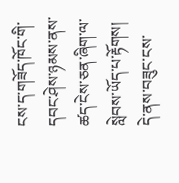ངས་ད་གཟོད་ཁོང་གི་དབང་ཤེས་ཉམས་ནས་ཚད་ངེས་ཅན་ཞིག་ལ་སླེབས་ཡོད་པ་རྟོགས། དེ་ནས་བཟུང་ངས་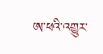ཨ་ཕའི་འགྱུར་